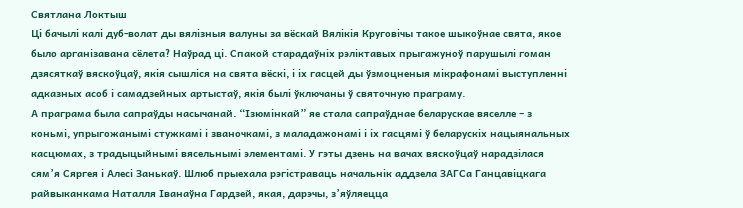Святлана Локтыш
Ці бачылі калі дуб-волат ды вялізныя валуны за вёскай Вялікія Круговічы такое шыкоўнае свята, якое было арганізавана сёлета? Наўрад ці. Спакой старадаўніх рэліктавых прыгажуноў парушылі гоман дзясяткаў вяскоўцаў, якія сышліся на свята вёскі, і іх гасцей ды ўзмоцненыя мікрафонамі выступленні адказных асоб і самадзейных артыстаў, якія былі ўключаны ў святочную праграму.
А праграма была сапраўды насычанай. “Ізюмінкай” яе стала сапраўднае беларускае вяселле – з коньмі, упрыгожанымі стужкамі і званочкамі, з маладажонамі і іх гасцямі ў беларускіх нацыянальных касцюмах, з традыцыйнымі вясельнымі элементамі. У гэты дзень на вачах вяскоўцаў нарадзілася сям’я Сяргея і Алесі Занькаў. Шлюб прыехала рэгістраваць начальнік аддзела ЗАГСа Ганцавіцкага райвыканкама Наталля Іванаўна Гардзей, якая, дарэчы, з’яўляецца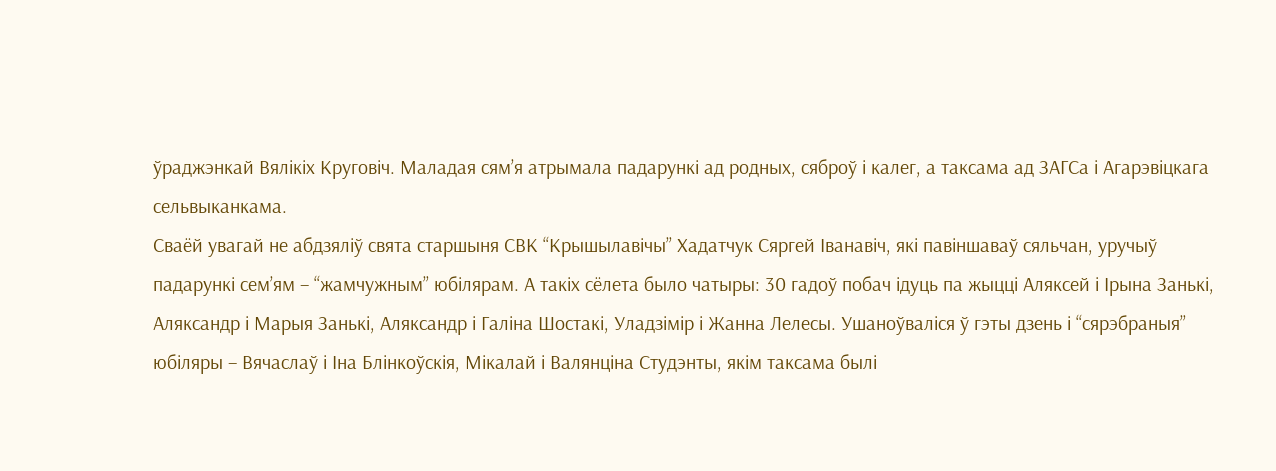ўраджэнкай Вялікіх Круговіч. Маладая сям’я атрымала падарункі ад родных, сяброў і калег, а таксама ад ЗАГСа і Агарэвіцкага сельвыканкама.
Сваёй увагай не абдзяліў свята старшыня СВК “Крышылавічы” Хадатчук Сяргей Іванавіч, які павіншаваў сяльчан, уручыў падарункі сем’ям – “жамчужным” юбілярам. А такіх сёлета было чатыры: 30 гадоў побач ідуць па жыцці Аляксей і Ірына Занькі, Аляксандр і Марыя Занькі, Аляксандр і Галіна Шостакі, Уладзімір і Жанна Лелесы. Ушаноўваліся ў гэты дзень і “сярэбраныя” юбіляры – Вячаслаў і Іна Блінкоўскія, Мікалай і Валянціна Студэнты, якім таксама былі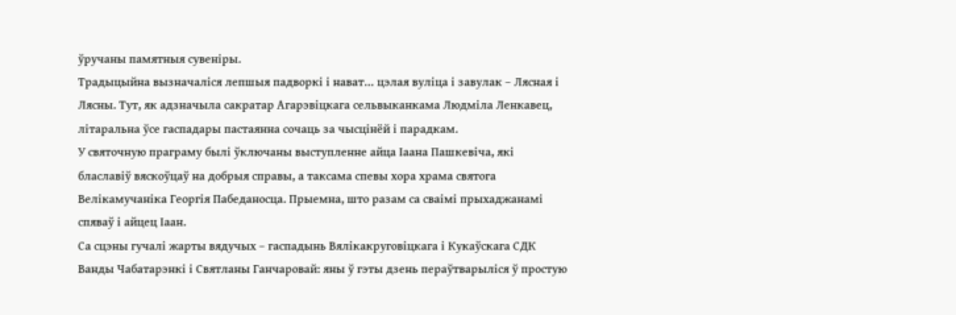ўручаны памятныя сувеніры.
Традыцыйна вызначаліся лепшыя падворкі і нават… цэлая вуліца і завулак – Лясная і Лясны. Тут, як адзначыла сакратар Агарэвіцкага сельвыканкама Людміла Ленкавец, літаральна ўсе гаспадары пастаянна сочаць за чысцінёй і парадкам.
У святочную праграму былі ўключаны выступленне айца Іаана Пашкевіча, які блаславіў вяскоўцаў на добрыя справы, а таксама спевы хора храма святога Велікамучаніка Георгія Пабеданосца. Прыемна, што разам са сваімі прыхаджанамі спяваў і айцец Іаан.
Са сцэны гучалі жарты вядучых – гаспадынь Вялікакруговіцкага і Кукаўскага СДК Ванды Чабатарэнкі і Святланы Ганчаровай: яны ў гэты дзень пераўтварыліся ў простую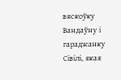вяскоўку Вандаўну і гараджанку Сівілі, якая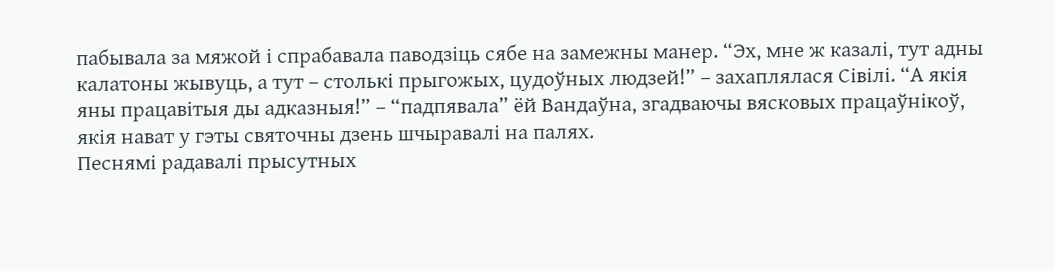пабывала за мяжой і спрабавала паводзіць сябе на замежны манер. “Эх, мне ж казалі, тут адны калатоны жывуць, а тут – столькі прыгожых, цудоўных людзей!” – захаплялася Сівілі. “А якія яны працавітыя ды адказныя!” – “падпявала” ёй Вандаўна, згадваючы вясковых працаўнікоў, якія нават у гэты святочны дзень шчыравалі на палях.
Песнямі радавалі прысутных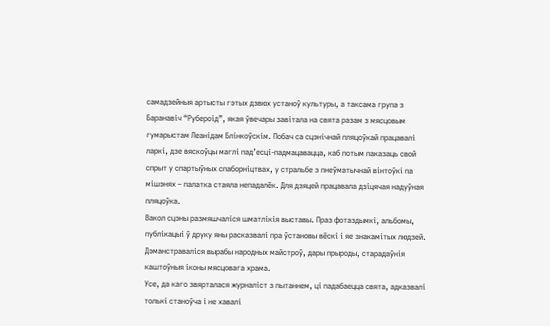самадзейныя артысты гэтых дзвюх устаноў культуры, а таксама група з Баранавіч “Рубероід”, якая ўвечары завітала на свята разам з мясцовым гумарыстам Леанідам Блінкоўскім. Побач са сцэнічнай пляцоўкай працавалі ларкі, дзе вяскоўцы маглі пад’есці-падмацавацца, каб потым паказаць свой спрыт у спартыўных спаборніцтвах, у стральбе з пнеўматычнай вінтоўкі па мішэнях – палатка стаяла непадалёк. Для дзяцей працавала дзіцячая надуўная пляцоўка.
Вакол сцэны размяшчаліся шматлікія выставы. Праз фотаздымкі, альбомы, публікацыі ў друку яны расказвалі пра ўстановы вёскі і яе знакамітых людзей. Дэманстраваліся вырабы народных майстроў, дары прыроды, старадаўнія каштоўныя іконы мясцовага храма.
Усе, да каго звярталася журналіст з пытаннем, ці падабаецца свята, адказвалі толькі станоўча і не хавалі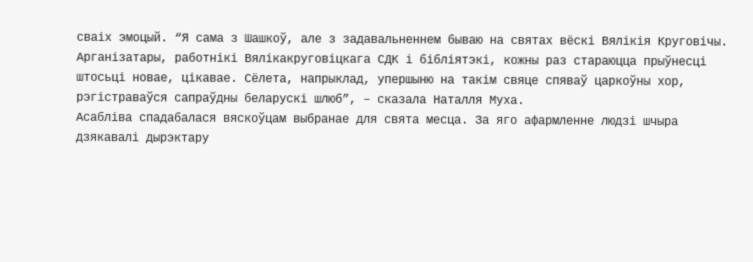сваіх эмоцый. “Я сама з Шашкоў, але з задавальненнем бываю на святах вёскі Вялікія Круговічы. Арганізатары, работнікі Вялікакруговіцкага СДК і бібліятэкі, кожны раз стараюцца прыўнесці штосьці новае, цікавае. Сёлета, напрыклад, упершыню на такім свяце спяваў царкоўны хор, рэгістраваўся сапраўдны беларускі шлюб”, – сказала Наталля Муха.
Асабліва спадабалася вяскоўцам выбранае для свята месца. За яго афармленне людзі шчыра дзякавалі дырэктару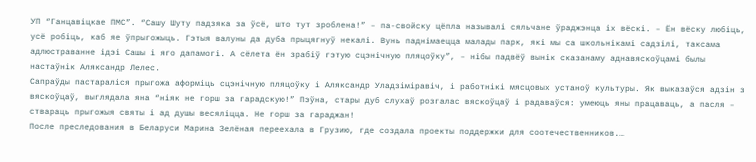УП “Ганцавіцкае ПМС”. “Сашу Шуту падзяка за ўсё, што тут зроблена!” – па-свойску цёпла называлі сяльчане ўраджэнца іх вёскі. – Ён вёску любіць, усё робіць, каб яе ўпрыгожыць. Гэтыя валуны да дуба прыцягнуў некалі. Вунь паднімаецца малады парк, які мы са школьнікамі садзілі, таксама адлюстраванне ідэі Сашы і яго дапамогі. А сёлета ён зрабіў гэтую сцэнічную пляцоўку”, – нібы падвёў вынік сказанаму аднавяскоўцамі былы настаўнік Аляксандр Лелес.
Сапраўды пастараліся прыгожа аформіць сцэнічную пляцоўку і Аляксандр Уладзіміравіч, і работнікі мясцовых устаноў культуры. Як выказаўся адзін з вяскоўцаў, выглядала яна “ніяк не горш за гарадскую!” Пэўна, стары дуб слухаў розгалас вяскоўцаў і радаваўся: умеюць яны працаваць, а пасля – ствараць прыгожыя святы і ад душы весяліцца. Не горш за гараджан!
После преследования в Беларуси Марина Зелёная переехала в Грузию, где создала проекты поддержки для соотечественников.…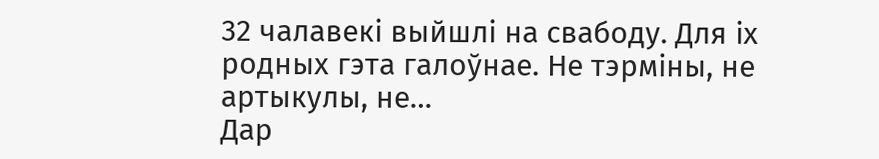32 чалавекі выйшлі на свабоду. Для іх родных гэта галоўнае. Не тэрміны, не артыкулы, не…
Дар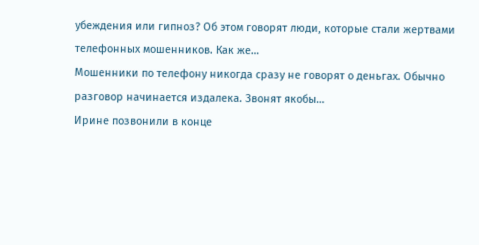убеждения или гипноз? Об этом говорят люди, которые стали жертвами телефонных мошенников. Как же…
Мошенники по телефону никогда сразу не говорят о деньгах. Обычно разговор начинается издалека. Звонят якобы…
Ирине позвонили в конце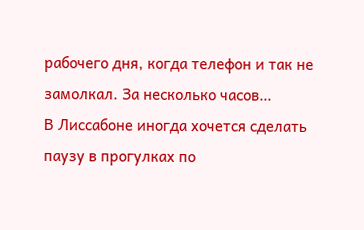рабочего дня, когда телефон и так не замолкал. За несколько часов…
В Лиссабоне иногда хочется сделать паузу в прогулках по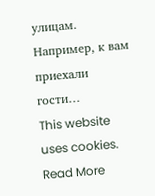улицам. Например, к вам приехали гости…
This website uses cookies.
Read More